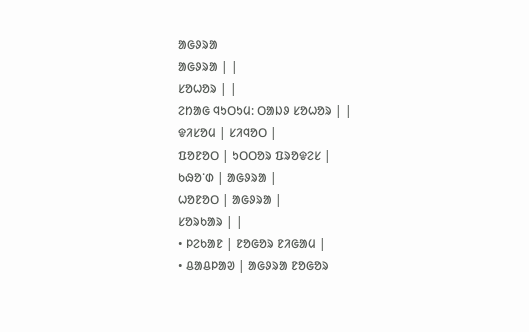ᱟᱜᱽᱨᱟ
ᱟᱜᱽᱨᱟ | |
ᱥᱚᱦᱚᱨ | |
ᱮᱴᱟᱜ ᱧᱩᱛᱩᱢ: ᱛᱟᱡᱽ ᱥᱚᱦᱚᱨ | |
ᱫᱤᱥᱚᱢ | ᱥᱤᱧᱚᱛ |
ᱯᱚᱱᱚᱛ | ᱩᱛᱛᱚᱨ ᱯᱨᱚᱫᱮᱥ |
ᱠᱷᱚᱸᱰ | ᱟᱜᱽᱨᱟ |
ᱦᱚᱱᱚᱛ | ᱟᱜᱽᱨᱟ |
ᱥᱚᱨᱠᱟᱨ | |
• ᱞᱮᱠᱟᱱ | ᱱᱚᱜᱚᱨ ᱱᱤᱜᱟᱢ |
• ᱪᱟᱪᱞᱟᱣ | ᱟᱜᱽᱨᱟ ᱱᱚᱜᱚᱨ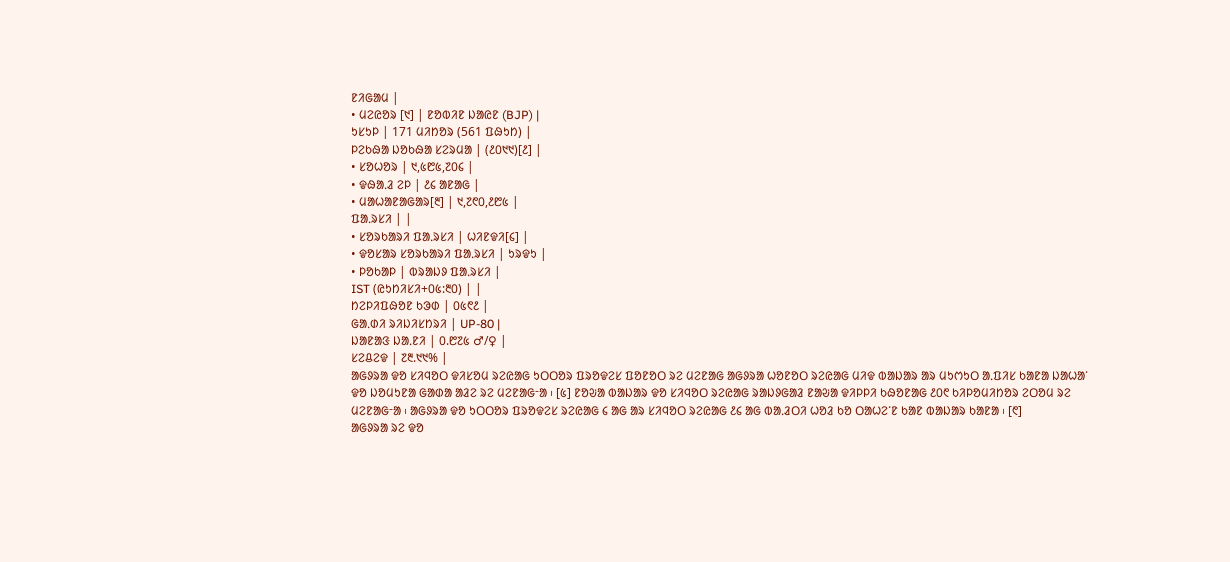ᱱᱤᱜᱟᱢ |
• ᱢᱮᱭᱚᱨ [᱑] | ᱱᱚᱵᱤᱱ ᱡᱟᱭᱱ (BJP) |
ᱩᱥᱩᱞ | 171 ᱢᱤᱴᱚᱨ (561 ᱯᱷᱩᱴ) |
ᱞᱮᱠᱷᱟ ᱡᱚᱠᱷᱟ ᱥᱮᱨᱢᱟ | (᱒᱐᱑᱑)[᱒] |
• ᱥᱚᱦᱚᱨ | ᱑,᱕᱘᱕,᱗᱐᱔ |
• ᱫᱷᱟᱹᱲ ᱮᱞ | ᱒᱔ ᱟᱱᱟᱜ |
• ᱢᱟᱦᱟᱱᱟᱜᱟᱨ[᱓] | ᱑,᱗᱖᱐,᱒᱘᱕ |
ᱯᱟᱹᱨᱥᱤ | |
• ᱥᱚᱨᱠᱟᱨᱤ ᱯᱟᱹᱨᱥᱤ | ᱦᱤᱱᱫᱤ[᱔] |
• ᱫᱚᱥᱟᱨ ᱥᱚᱨᱠᱟᱨᱤ ᱯᱟᱹᱨᱥᱤ | ᱩᱨᱫᱩ |
• ᱞᱚᱠᱟᱞ | ᱵᱨᱟᱡᱽ ᱯᱟᱹᱨᱥᱤ |
IST (ᱭᱩᱴᱤᱥᱤ+᱐᱕:᱓᱐) | |
ᱴᱮᱞᱤᱯᱷᱚᱱ ᱠᱳᱰ | ᱐᱕᱖᱒ |
ᱜᱟᱹᱰᱤ ᱨᱤᱡᱤᱥᱴᱨᱤ | UP-80 |
ᱡᱟᱱᱟᱝ ᱡᱟᱹᱱᱤ | ᱐.᱘᱗᱕ ♂/♀ |
ᱥᱮᱪᱮᱫ | ᱗᱓.᱑᱑% |
ᱟᱜᱽᱨᱟ ᱫᱚ ᱥᱤᱧᱚᱛ ᱫᱤᱥᱚᱢ ᱨᱮᱭᱟᱜ ᱩᱛᱛᱚᱨ ᱯᱨᱚᱫᱮᱥ ᱯᱚᱱᱚᱛ ᱨᱮ ᱢᱮᱱᱟᱜ ᱟᱜᱽᱨᱟ ᱦᱚᱱᱚᱛ ᱨᱮᱭᱟᱜ ᱢᱤᱫ ᱵᱟᱡᱟᱨ ᱟᱨ ᱢᱩᱬᱩᱛ ᱟᱹᱯᱤᱥ ᱠᱟᱱᱟ ᱡᱟᱦᱟᱸ ᱫᱚ ᱡᱚᱢᱩᱱᱟ ᱜᱟᱰᱟ ᱟᱲᱮ ᱨᱮ ᱢᱮᱱᱟᱜᱼᱟ ᱾ [᱕] ᱱᱚᱶᱟ ᱵᱟᱡᱟᱨ ᱫᱚ ᱥᱤᱧᱚᱛ ᱨᱮᱭᱟᱜ ᱨᱟᱡᱽᱜᱟᱲ ᱱᱟᱶᱟ ᱫᱤᱞᱞᱤ ᱠᱷᱚᱱᱟᱜ ᱒᱐᱖ ᱠᱤᱞᱚᱢᱤᱴᱚᱨ ᱮᱛᱚᱢ ᱨᱮ ᱢᱮᱱᱟᱜᱼᱟ ᱾ ᱟᱜᱽᱨᱟ ᱫᱚ ᱩᱛᱛᱚᱨ ᱯᱨᱚᱫᱮᱥ ᱨᱮᱭᱟᱜ ᱔ ᱟᱜ ᱟᱨ ᱥᱤᱧᱚᱛ ᱨᱮᱭᱟᱜ ᱒᱔ ᱟᱜ ᱵᱟᱹᱲᱛᱤ ᱦᱚᱲ ᱠᱚ ᱛᱟᱦᱮᱸᱱ ᱠᱟᱱ ᱵᱟᱡᱟᱨ ᱠᱟᱱᱟ ᱾ [᱖]
ᱟᱜᱽᱨᱟ ᱨᱮ ᱫᱚ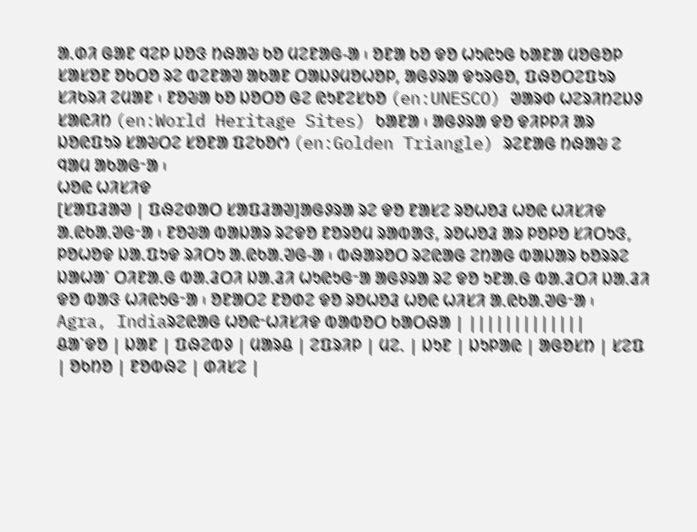ᱟᱹᱰᱤ ᱜᱟᱱ ᱧᱮᱞ ᱡᱚᱝ ᱴᱷᱟᱶ ᱠᱚ ᱢᱮᱱᱟᱜ-ᱟ ᱾ ᱚᱱᱟ ᱠᱚ ᱫᱚ ᱦᱩᱭᱩᱜ ᱠᱟᱱᱟ ᱢᱚᱜᱚᱞ ᱥᱟᱥᱚᱱ ᱚᱠᱛᱚ ᱨᱮ ᱵᱮᱱᱟᱣ ᱟᱠᱟᱱ ᱛᱟᱡᱽᱢᱚᱦᱚᱞ, ᱟᱜᱽᱨᱟ ᱫᱩᱨᱜᱚ, ᱯᱷᱚᱛᱮᱯᱩᱨ ᱥᱤᱠᱨᱤ ᱮᱢᱟᱱ ᱾ ᱱᱚᱶᱟ ᱠᱚ ᱡᱚᱛᱚ ᱜᱮ ᱭᱩᱱᱮᱥᱠᱚ (en:UNESCO) ᱣᱟᱨᱰ ᱦᱮᱨᱤᱴᱮᱡᱽ ᱥᱟᱭᱤᱴ (en:World Heritage Sites) ᱠᱟᱱᱟ ᱾ ᱟᱜᱽᱨᱟ ᱫᱚ ᱫᱤᱞᱞᱤ ᱟᱨ ᱡᱚᱭᱯᱩᱨ ᱥᱟᱶᱛᱮ ᱥᱚᱱᱟ ᱯᱮᱠᱚᱬ (en:Golden Triangle) ᱨᱮᱱᱟᱜ ᱴᱷᱟᱶ ᱮ ᱧᱟᱢ ᱟᱠᱟᱜᱼᱟ ᱾
ᱦᱚᱭ ᱦᱤᱥᱤᱫ
[ᱥᱟᱯᱲᱟᱣ | ᱯᱷᱮᱰᱟᱛ ᱥᱟᱯᱲᱟᱣ]ᱟᱜᱽᱨᱟ ᱨᱮ ᱫᱚ ᱱᱟᱥᱮ ᱨᱚᱦᱚᱲ ᱦᱚᱭ ᱦᱤᱥᱤᱫ ᱟᱹᱭᱠᱟᱹᱣᱜᱼᱟ ᱾ ᱱᱚᱶᱟ ᱵᱟᱡᱟᱨ ᱨᱮᱫᱚ ᱱᱚᱨᱚᱢ ᱨᱟᱵᱟᱝ, ᱨᱚᱦᱚᱲ ᱟᱨ ᱞᱚᱞᱚ ᱥᱤᱛᱩᱝ, ᱞᱚᱦᱚᱫ ᱡᱟᱹᱯᱩᱫ ᱨᱤᱛᱩ ᱟᱹᱭᱠᱟᱹᱣᱜ-ᱟ ᱾ ᱵᱷᱟᱨᱚᱛ ᱨᱮᱭᱟᱜ ᱮᱴᱟᱜ ᱵᱟᱡᱟᱨ ᱠᱚᱨᱨᱮ ᱡᱟᱦᱟᱸ ᱛᱤᱱᱟᱹᱜ ᱵᱟᱹᱲᱛᱤ ᱡᱟᱹᱲᱤ ᱦᱩᱭᱩᱜᱼᱟ ᱟᱜᱽᱨᱟ ᱨᱮ ᱫᱚ ᱩᱱᱟᱹᱜ ᱵᱟᱹᱲᱛᱤ ᱡᱟᱹᱲᱤ ᱫᱚ ᱵᱟᱝ ᱦᱤᱭᱩᱜᱼᱟ ᱾ ᱚᱱᱟᱛᱮ ᱱᱚᱰᱮ ᱫᱚ ᱨᱚᱦᱚᱲ ᱦᱚᱭ ᱦᱤᱥᱤ ᱟᱹᱭᱠᱟᱹᱣᱜᱼᱟ ᱾
Agra, Indiaᱨᱮᱭᱟᱜ ᱦᱚᱭᱼᱦᱤᱥᱤᱫ ᱵᱟᱵᱚᱛ ᱠᱟᱛᱷᱟ | |||||||||||||
ᱪᱟᱸᱫᱚ | ᱡᱟᱱ | ᱯᱷᱮᱵᱽ | ᱢᱟᱨᱪ | ᱮᱯᱨᱤᱞ | ᱢᱮᱹ | ᱡᱩᱱ | ᱡᱩᱞᱟᱭ | ᱟᱜᱚᱥᱴ | ᱥᱮᱯ | ᱚᱠᱴᱚ | ᱱᱚᱵᱷᱮ | ᱰᱤᱥᱮ |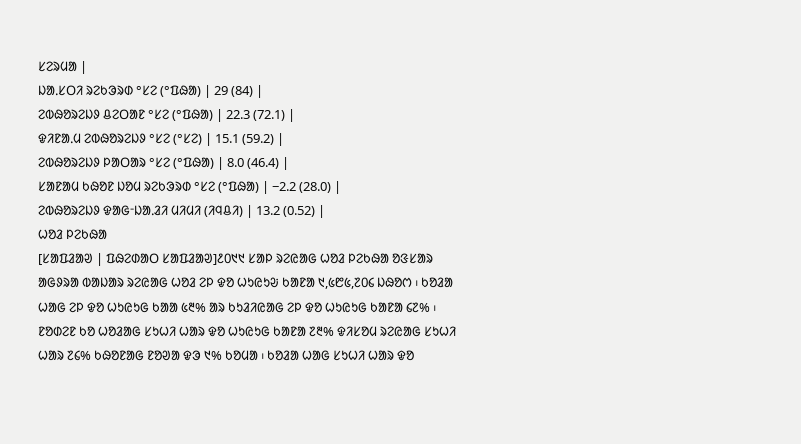ᱥᱮᱨᱢᱟ |
ᱡᱟᱹᱥᱛᱤ ᱨᱮᱠᱳᱨᱰ °ᱥᱮ (°ᱯᱷᱟ) | 29 (84) |
ᱮᱵᱷᱚᱨᱮᱡᱽ ᱪᱮᱛᱟᱱ °ᱥᱮ (°ᱯᱷᱟ) | 22.3 (72.1) |
ᱫᱤᱱᱟᱹᱢ ᱮᱵᱷᱚᱨᱮᱡᱽ °ᱥᱮ (°ᱥᱮ) | 15.1 (59.2) |
ᱮᱵᱷᱚᱨᱮᱡᱽ ᱞᱟᱛᱟᱨ °ᱥᱮ (°ᱯᱷᱟ) | 8.0 (46.4) |
ᱥᱟᱱᱟᱢ ᱠᱷᱚᱱ ᱡᱚᱢ ᱨᱮᱠᱳᱨᱰ °ᱥᱮ (°ᱯᱷᱟ) | −2.2 (28.0) |
ᱮᱵᱷᱚᱨᱮᱡᱽ ᱫᱟᱜᱼᱡᱟᱹᱲᱤ ᱢᱤᱢᱤ (ᱤᱧᱪᱤ) | 13.2 (0.52) |
ᱦᱚᱲ ᱞᱮᱠᱷᱟ
[ᱥᱟᱯᱲᱟᱣ | ᱯᱷᱮᱰᱟᱛ ᱥᱟᱯᱲᱟᱣ]᱒᱐᱑᱑ ᱥᱟᱞ ᱨᱮᱭᱟᱜ ᱦᱚᱲ ᱞᱮᱠᱷᱟ ᱚᱝᱥᱟᱨ ᱟᱜᱽᱨᱟ ᱵᱟᱡᱟᱨ ᱨᱮᱭᱟᱜ ᱦᱚᱲ ᱮᱞ ᱫᱚ ᱦᱩᱭᱩᱶ ᱠᱟᱱᱟ ᱑,᱕᱘᱕,᱗᱐᱔ ᱡᱷᱚᱬ ᱾ ᱠᱚᱲᱟ ᱦᱟᱜ ᱮᱞ ᱫᱚ ᱦᱩᱭᱩᱜ ᱠᱟᱟ ᱕᱓% ᱟᱨ ᱠᱩᱲᱤᱭᱟᱜ ᱮᱞ ᱫᱚ ᱦᱩᱭᱩᱜ ᱠᱟᱱᱟ ᱔᱗% ᱾ ᱱᱚᱰᱮᱱ ᱠᱚ ᱦᱚᱲᱟᱜ ᱥᱩᱦᱤ ᱦᱟᱨ ᱫᱚ ᱦᱩᱭᱩᱜ ᱠᱟᱱᱟ ᱗᱓% ᱫᱤᱥᱚᱢ ᱨᱮᱭᱟᱜ ᱥᱩᱦᱤ ᱦᱟᱨ ᱗᱔% ᱠᱷᱚᱱᱟᱜ ᱱᱚᱣᱟ ᱫᱳ ᱑% ᱠᱚᱢᱟ ᱾ ᱠᱚᱲᱟ ᱦᱟᱜ ᱥᱩᱦᱤ ᱦᱟᱨ ᱫᱚ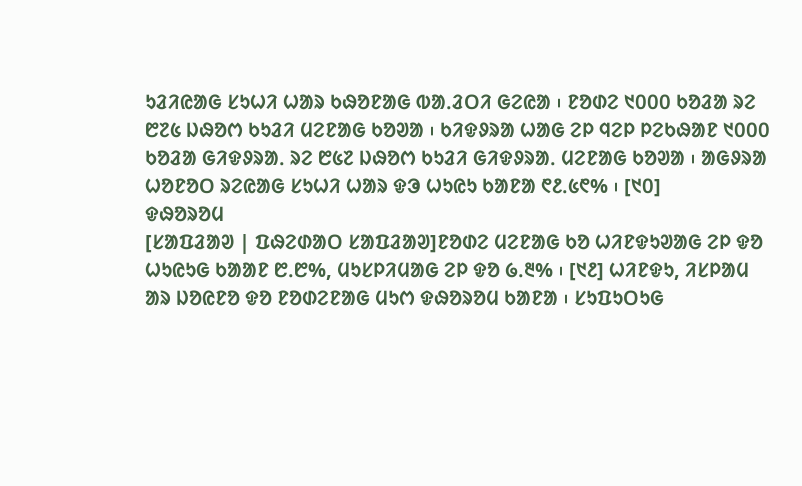ᱩᱲᱤᱭᱟᱜ ᱥᱩᱦᱤ ᱦᱟᱨ ᱠᱷᱚᱱᱟᱜ ᱵᱟᱹᱲᱛᱤ ᱜᱮᱭᱟ ᱾ ᱱᱚᱰᱮ ᱑᱐᱐᱐ ᱠᱚᱲᱟ ᱨᱮ ᱘᱗᱕ ᱡᱷᱚᱬ ᱠᱩᱲᱤ ᱢᱮᱱᱟᱜ ᱠᱚᱣᱟ ᱾ ᱠᱤᱫᱽᱨᱟ ᱦᱟᱜ ᱮᱞ ᱧᱮᱞ ᱞᱮᱠᱷᱟᱱ ᱑᱐᱐᱐ ᱠᱚᱲᱟ ᱜᱤᱫᱽᱨᱟᱹ ᱨᱮ ᱘᱕᱗ ᱡᱷᱚᱬ ᱠᱩᱲᱤ ᱜᱤᱫᱽᱨᱟᱹ ᱢᱮᱱᱟᱜ ᱠᱚᱣᱟ ᱾ ᱟᱜᱽᱨᱟ ᱦᱚᱱᱚᱛ ᱨᱮᱭᱟᱜ ᱥᱩᱦᱤ ᱦᱟᱨ ᱫᱳ ᱦᱩᱭᱩ ᱠᱟᱱᱟ ᱖᱒ᱹ᱕᱖% ᱾ [᱑᱐]
ᱫᱷᱚᱨᱚᱢ
[ᱥᱟᱯᱲᱟᱣ | ᱯᱷᱮᱰᱟᱛ ᱥᱟᱯᱲᱟᱣ]ᱱᱚᱰᱮ ᱢᱮᱱᱟᱜ ᱠᱚ ᱦᱤᱱᱫᱩᱣᱟᱜ ᱮᱞ ᱫᱚ ᱦᱩᱭᱩᱜ ᱠᱟᱟᱱ ᱘ᱹ᱘%, ᱢᱩᱥᱞᱤᱢᱟᱜ ᱮᱞ ᱫᱚ ᱙ᱹ᱓% ᱾ [᱑᱒] ᱦᱤᱱᱫᱩ, ᱤᱥᱞᱟᱢ ᱟᱨ ᱡᱚᱭᱱᱚ ᱫᱚ ᱱᱚᱰᱮᱱᱟᱜ ᱢᱩᱬ ᱫᱷᱚᱨᱚᱢ ᱠᱟᱱᱟ ᱾ ᱥᱩᱯᱩᱛᱩᱜ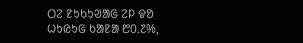ᱛᱮ ᱱᱩᱠᱩᱣᱟᱜ ᱮᱞ ᱫᱚ ᱦᱩᱭᱩᱜ ᱠᱟᱱᱟ ᱘᱐ᱹ᱗%,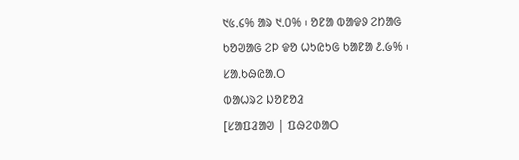᱑᱕ᱹ᱔% ᱟᱨ ᱑ᱹ᱐% ᱾ ᱚᱱᱟ ᱵᱟᱫᱽ ᱮᱴᱟᱜ ᱠᱚᱣᱟᱜ ᱮᱞ ᱫᱚ ᱦᱩᱭᱩᱜ ᱠᱟᱱᱟ ᱒ᱹ᱙% ᱾
ᱥᱟᱹᱠᱷᱭᱟᱹᱛ
ᱵᱟᱦᱨᱮ ᱡᱚᱱᱚᱲ
[ᱥᱟᱯᱲᱟᱣ | ᱯᱷᱮᱰᱟᱛ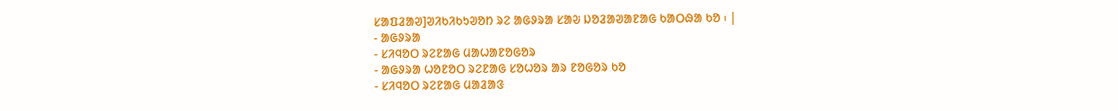ᱥᱟᱯᱲᱟᱣ]ᱣᱤᱠᱤᱠᱩᱣᱚᱴ ᱨᱮ ᱟᱜᱽᱨᱟ ᱥᱟᱶ ᱡᱚᱲᱟᱣᱟᱱᱟᱜ ᱠᱟᱛᱷᱟ ᱠᱚ ᱾ |
- ᱟᱜᱽᱨᱟ
- ᱥᱤᱧᱚᱛ ᱨᱮᱱᱟᱜ ᱢᱟᱦᱟᱱᱚᱜᱚᱨ
- ᱟᱜᱽᱨᱟ ᱦᱚᱱᱚᱛ ᱨᱮᱱᱟᱜ ᱥᱚᱦᱚᱨ ᱟᱨ ᱱᱚᱜᱚᱨ ᱠᱚ
- ᱥᱤᱧᱚᱛ ᱨᱮᱱᱟᱜ ᱢᱟᱲᱟᱝ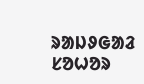ᱨᱟᱡᱽᱜᱟᱲ ᱥᱚᱦᱚᱨ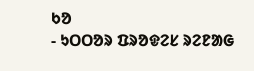ᱠᱚ
- ᱩᱛᱛᱚᱨ ᱯᱨᱚᱫᱮᱥ ᱨᱮᱱᱟᱜ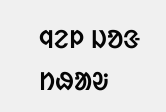ᱧᱮᱞ ᱡᱚᱝ ᱴᱷᱟᱶ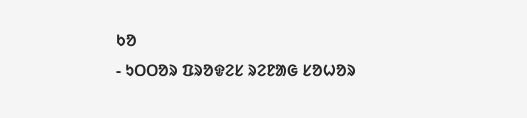ᱠᱚ
- ᱩᱛᱛᱚᱨ ᱯᱨᱚᱫᱮᱥ ᱨᱮᱱᱟᱜ ᱥᱚᱦᱚᱨ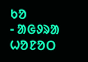ᱠᱚ
- ᱟᱜᱽᱨᱟ ᱦᱚᱱᱚᱛ